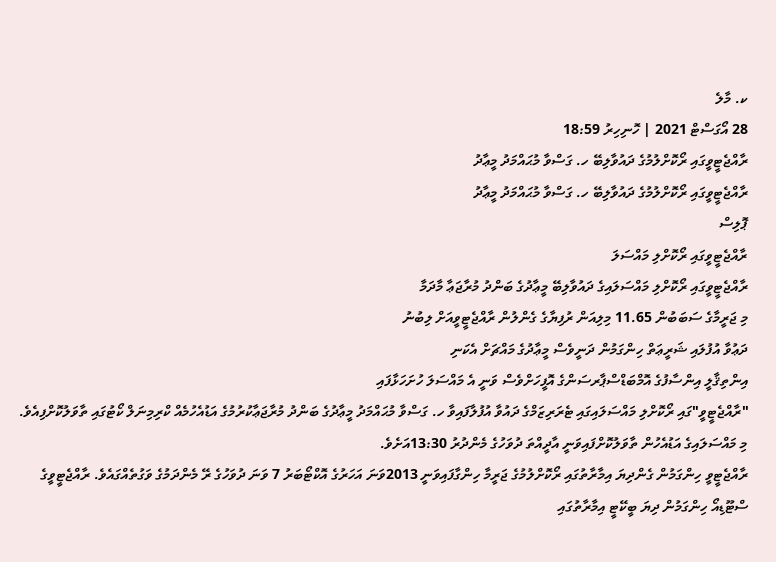ކ. މާލެ
28 އޯގަސްޓް 2021 | ހޮނިހިރު 18:59
ރާއްޖެޓީވީގައި ރޯކޮށްލުމުގެ ދައުވާލިބޭ ހ. ގަސްވާ މުޙައްމަދު މީޢާދު
ރާއްޖެޓީވީގައި ރޯކޮށްލުމުގެ ދައުވާލިބޭ ހ. ގަސްވާ މުޙައްމަދު މީޢާދު
ޕޮލިސް
ރާއްޖެޓީވީގައި ރޯކޮށްލި މައްސަލަ
ރާއްޖެޓީވީގައި ރޯކޮށްލި މައްސަލައިގެ ދައުވާލިބޭ މީޢާދުގެ ބަންދު މުރާޖަޢާ މާދަމާ
މި ޖަރީމާގެ ސަބަބުން 11.65 މިލިއަން ރުފިޔާގެ ގެންލުން ރާއްޖެޓީވީއަށް ލިބުނު
ދަޢުވާ އުފުލައި ޝަރީޢަތް ހިންގަމުން ދަނީވެސް މީޢާދުގެ މައްޗަށް އެކަނި
އިންތިޤާލީ އިންސާފުގެ އޮމްބަޑްސްޕާރސަންގެ އޮފީހަށްވެސް ވަނީ އެ މައްސަލަ ހުށަހަޅާފައި
"ރާއްޖެޓީވީ"ގައި ރޯކޮށްލި މައްސަލައިގައި ޓެރަރިޒަމްގެ ދައުވާ އުފުލާފައިވާ ހ. ގަސްވާ މުޙައްމަދު މީޢާދުގެ ބަންދު މުރާޖަޢާކުރުމުގެ އަޑުއެހުމެއް ކްރިމިނަލް ކޯޓުގައި ތާވަލުކޮށްފިއެވެ.
މި މައްސަލައިގެ އަޑުއެހުން ތާވަލުކޮށްފައިވަނީ އާދީއްތަ ދުވަހުގެ މެންދުރު 13:30އަށެވެ.
ރާއްޖެޓީވީ ހިންގަމުން ގެންދިޔަ އިމާރާތުގައި ރޯކޮށްލުމުގެ ޖަރީމާ ހިންގާފައިވަނީ 2013ވަނަ އަހަރުގެ އޮކްޓޯބަރު 7 ވަނަ ދުވަހުގެ ރޭ މެންދަމުގެ ވަގުތެއްގައެވެ. ރާއްޖެޓީވީގެ ސްޓޫޑިއޯ ހިންގަމުން ދިޔަ ބީކޭޓީ އިމާރާތުގައި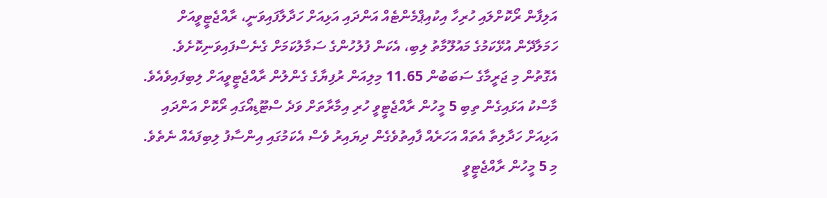އަލިފާން ރޯކޮށްލައި ހުރިހާ އިކުއިޕްމެންޓެއް އަންދައި އަޅިއަށް ހަދާލާފައިވަނީ، ރާއްޖެޓީވީއަށް ހަމަލާދޭން އުޅޭކަމުގެ މައުލޫމާތު ލިބި، އެކަން ފުލުހުންގެ ސަމާލުކަމަށް ގެނެސްފައިވަނިކޮށެވެ. އެގޮތުން މި ޖަރީމާގެ ސަބަބުން 11.65 މިލިއަން ރުފިޔާގެ ގެންލުން ރާއްޖެޓީވީއަށް ލިބިފައިވެއެވެ.
މާސްކު އަޅައިގެން ތިބި 5 މީހުން ރާއްޖެޓީވީ ހުރި އިމާރާތަށް ވަދެ ސްޓޫޑިއޯގައި ރޯކޮށް އަންދައި އަޅިއަށް ހަދާލިތާ އެތައް އަހަރެއް ފާއިތުވެގެން ދިޔައިރު ވެސް އެކަމުގައި އިންސާފު ލިބިފައެއް ނެތެވެ. މި 5 މީހުން ރާއްޖެޓީވީ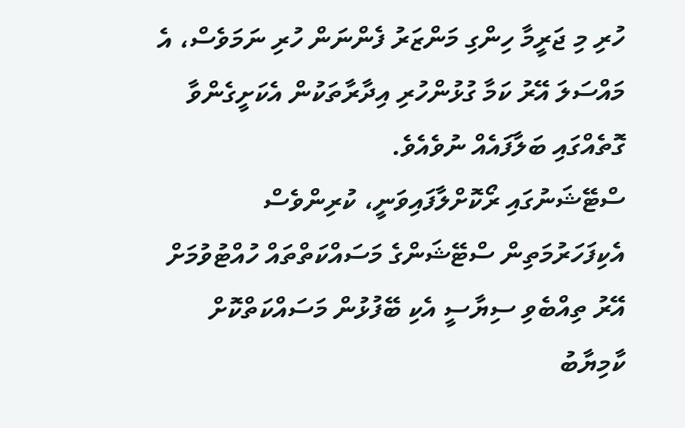ހުރި މި ޖަރީމާ ހިންގި މަންޒަރު ފެންނަން ހުރި ނަމަވެސް، އެ މައްސަލަ އޭރު ކަމާ ގުޅުންހުރި އިދާރާތަކުން އެކަށީގެންވާ ގޮތެއްގައި ބަލާފައެއް ނުވެއެވެ.
ސްޓޭޝަނުގައި ރޯކޮށްލާފައިވަނީ، ކުރިންވެސް އެކިފަހަރުމަތިން ސްޓޭޝަންގެ މަސައްކަތްތައް ހުއްޓުވުމަށް އޭރު ތިއްބެވި ސިޔާސީ އެކި ބޭފުޅުން މަސައްކަތްކޮށް ކާމިޔާބު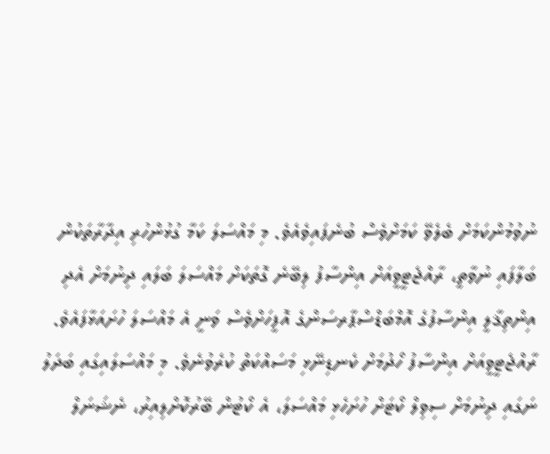ނުވުމުންކަމަށް ބެލެވޭ ކަމަށްވެސް ބުނެފައިވެއެވެ. މި މައްސަލަ ކަމާ ގުޅުންހުރި އިދާރާތަކުން ބަލާފައި ނުވާތީ، ރާއްޖެޓީވީއަށް އިންސާފު ލިބޭނެ ގޮތަކަށް މައްސަލަ ބަލައި ދިނުމަށް އެދި އިންތިޤާލީ އިންސާފުގެ އޮމްބަޑްސްޕާރސަންގެ އޮފީހަށްވެސް ވަނީ އެ މައްސަލަ ހުށައަޅާފައެވެ.
ރާއްޖެޓީވީއަށް އިންސާފު ހޯދުމަށް ކެނޑިނޭޅި މަސައްކަތް ކުރެވުނެވެ. މި މައްސަލައިގައި ބަދަލު ނަގައި ދިނުމަށް ސިވިލް ކޯޓަށް ހުށަހެޅި މައްސަލަ، އެ ކޯޓުން ބޭރުކޮށްލިއިރު، ނެޝަނަލް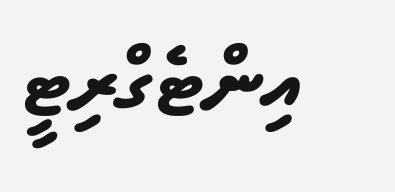އިންޓެގްރިޓީ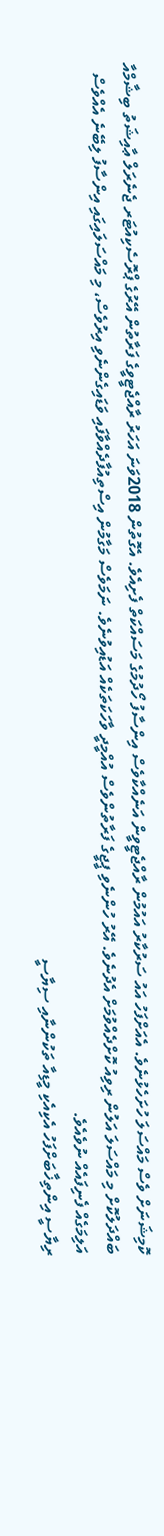ކޮމިޝަނަށް ވެސް މައްސަލަ ހުށަހެޅުނެވެ. އެއަށްފަހު އައު ސަރުކާރު އައުމުން ރާއްޖެޓީވީން އަނެއްކާވެސް އިންސާފު ހޯދުމުގެ މަސައްކަތް ފެށިއެވެ. އެގޮތުން 2018ވަނަ އަހަރު ރާއްޖެޓީވީގެ ފަރާތުން އޭރުގެ ޕްރޮސެކިއުޓަރ ޖެނެރަލް ޢާއިޝަތު ބިޝާމްއާ ބައްދަލުކޮށް މި މައްސަލަ އަލުން ރިވިއު ކޮށްދެއްވުމަށް އެދުނެވެ. އޭރު ހުންނެވި ޕީޖީގެ ފަރާތުންވެސް އުއްމީދީ ވާހަކަތަކެއް އަޑުއިވުނެވެ. ނަމަވެސް މަގާމުން އިސްތިއުފާދެއްވާފައި ވަޑައިގެންނެވި އިރުވެސް، މި މައްސަލައިގައި އިންސާފު ލިބޭނެ އެއްވެސް އަލިމަގެއް ފެނިފައެއް ނުވެއެވެ.
ރިޔާސީ އިންތިޚާބަށްފަހު އެކިއެކި މީޑިއާ ތަކުންނާއި ސިޔާސީ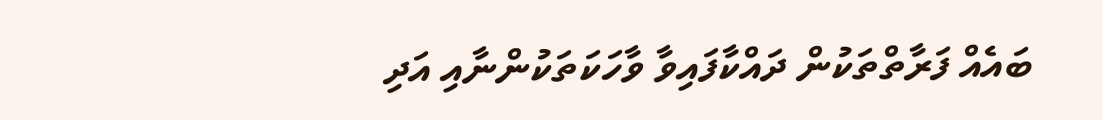ބައެއް ފަރާތްތަކުން ދައްކާފައިވާ ވާހަކަތަކުންނާއި އަދި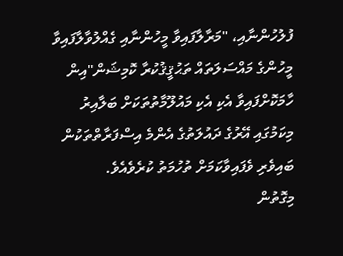ފުލުހުންނާއި، "މަރާލާފައިވާ މީހުންނާއި ގެއްލުވާލާފައިވާ މީހުންގެ މައްސަލަތައް ތަޙުޤީޤުކުރާ ކޮމިޝަން"އިން ހާމަކޮށްފައިވާ އެކި އެކި މައުލޫމާތުތަކަށް ބަލާއިރު މިކަމުގައި އޭރުގެ ދައުލަތުގެ އެންމެ އިސްފަރާތްތަކުން ބައިވެރި ވެފައިވާކަމަށް ތުހުމަތު ކުރެވެއެވެ.
މިގޮތުން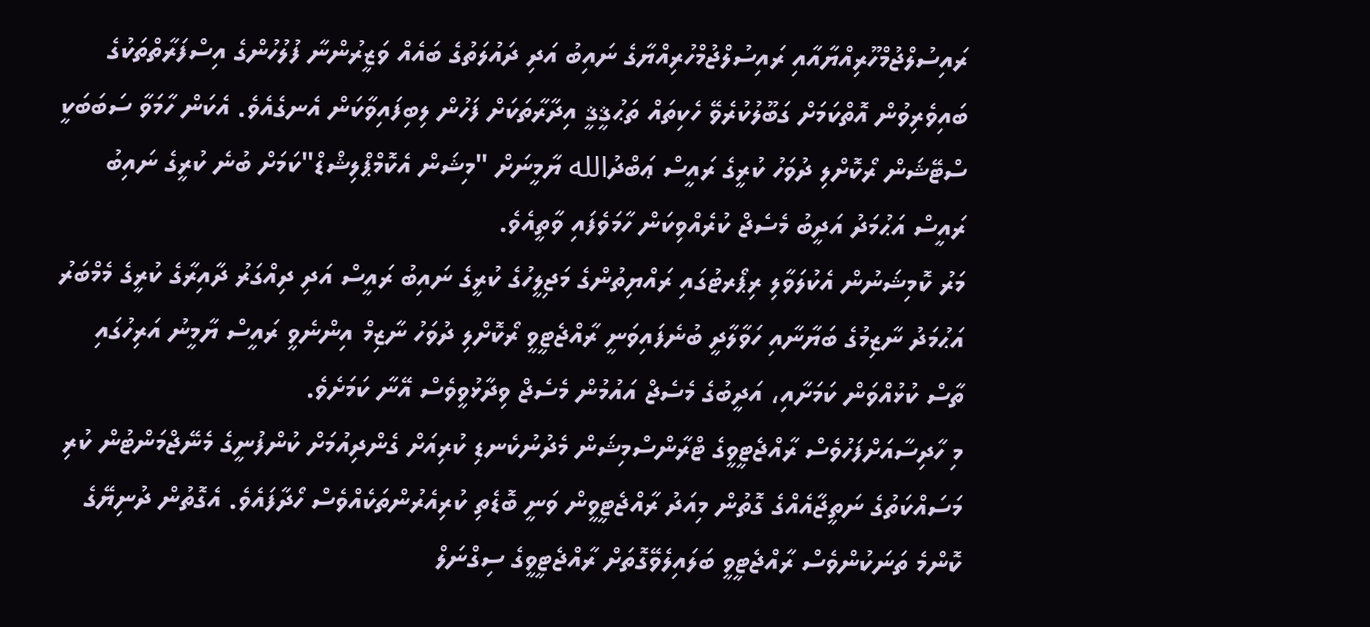ރައިސުލްޖުމްހޫރިއްޔާއާއި ރައިސުލްޖުމްހުރިއްޔާގެ ނައިބު އަދި ދައުލަތުގެ ބައެއް ވަޒީރުންނާ ފުލުހުންގެ އިސްފަރާތްތަކުގެ ބައިވެރިވުން އޮތްކަމަށް ގަބޫލުކުރެވޭ ހެކިތައް ތަޙުޤީޤީ އިދާރާތަކަށް ފަހުން ލިބިފައިވާކަން އެނގެއެވެ. އެކަން ހާމަވާ ސަބަބަކީ ސްޓޭޝަން ރޯކޮށްލި ދުވަހު ކުރީގެ ރައީސް ޢަބްދުالله ޔާމީނަށް "މިޝަން އެކޮމްޕްލިޝްޑް"ކަމަށް ބުނެ ކުރީގެ ނައިބު ރައީސް އަޙުމަދު އަދީބު މެސެޖް ކުރެއްވިކަން ހާމަވެފައި ވާތީއެވެ.
މަރު ކޮމިޝަނުން އެކުލަވާލި ރިޕޯރޓުގައި ރައްޔިތުންގެ މަޖިލީހުގެ ކުރީގެ ނައިބު ރައީސް އަދި ދިއްގަރު ދާއިރާގެ ކުރީގެ މެމްބަރު އަޙުމަދު ނާޒިމުގެ ބަޔާނާއި ހަވާލާދީ ބުނެފައިވަނީ ރާއްޖެޓީވީ ރޯކޮށްލި ދުވަހު ނާޒިމް އިންނެވީ ރައީސް ޔާމީނު އަރިހުގައި ތާސް ކުޅުއްވަން ކަމަށާއި، އަދީބުގެ މެސެޖް އައުމުން މެސެޖް ވިދާޅުވީވެސް އޭނާ ކަމަށެވެ.
މި ހާދިސާއަށްފަހުވެސް ރާއްޖެޓީވީގެ ޓްރާންސްމިޝަން މެދުނުކެނޑި ކުރިއަށް ގެންދިއުމަށް ކުންފުނީގެ މެނޭޖްމަންޓުން ކުރި މަސައްކަތުގެ ނަތީޖާއެއްގެ ގޮތުން މިއަދު ރާއްޖެޓީވީން ވަނީ ބޮޑެތި ކުރިއެރުންތަކެއްވެސް ހޯދާފައެވެ. އެގޮތުން ދުނިޔޭގެ ކޮންމެ ތަނަކުންވެސް ރާއްޖެޓީވީ ބަލައިލެވޭގޮތަށް ރާއްޖެޓީވީގެ ސިގްނަލް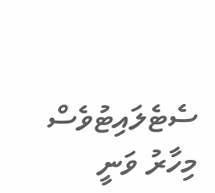ސެޓެލައިޓުވެސް މިހާރު ވަނީ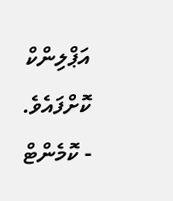އަޕްލިންކް ކޮށްފައެވެ.
- ކޮމެންޓް